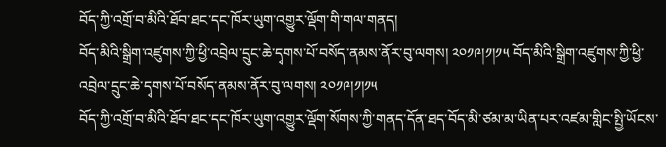བོད་ཀྱི་འགྲོ་བ་མིའི་ཐོབ་ཐང་དང་ཁོར་ཡུག་འགྱུར་ལྡོག་གི་གལ་གནད།
བོད་མིའི་སྒྲིག་འཛུགས་ཀྱི་ཕྱི་འབྲེལ་དྲུང་ཆེ་དྭགས་པོ་བསོད་ནམས་ནོར་བུ་ལགས། ༢༠༡༩།༡།༡༥ བོད་མིའི་སྒྲིག་འཛུགས་ཀྱི་ཕྱི་འབྲེལ་དྲུང་ཆེ་དྭགས་པོ་བསོད་ནམས་ནོར་བུ་ལགས། ༢༠༡༩།༡།༡༥
བོད་ཀྱི་འགྲོ་བ་མིའི་ཐོབ་ཐང་དང་ཁོར་ཡུག་འགྱུར་ལྡོག་སོགས་ཀྱི་གནད་དོན་ཐད་བོད་མི་ཙམ་མ་ཡིན་པར་འཛམ་གླིང་སྤྱི་ཡོངས་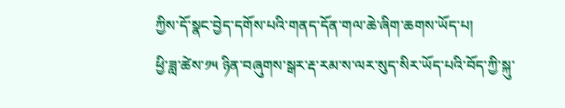ཀྱིས་དོ་སྣང་བྱེད་དགོས་པའི་གནད་དོན་གལ་ཆེ་ཞིག་ཆགས་ཡོད་པ།
ཕྱི་ཟླ་ཚེས་༡༥ ཉིན་བཞུགས་སྒར་རྡ་རམ་ས་ལར་སུད་སིར་ཡོད་པའི་བོད་ཀྱི་སྐུ་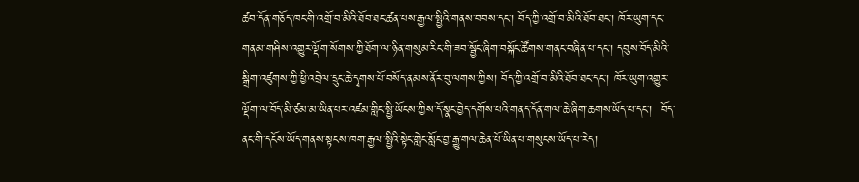ཚབ་དོན་གཅོད་ཁང་གི་འགྲོ་བ་མིའི་ཐོབ་ཐང་ཚན་པས་རྒྱལ་སྤྱིའི་གནས་བབས་དང་། བོད་ཀྱི་འགྲོ་བ་མིའི་ཐོབ་ཐང་། ཁོར་ཡུག་དང་གནམ་གཤིས་འགྱུར་ལྡོག་སོགས་ཀྱི་ཐོག་ལ་ཉིན་གསུམ་རིང་གི་ཟབ་སྦྱོང་ཞིག་བསྐོང་ཚོགས་གནང་བཞིན་པ་དང་། དབུས་བོད་མིའི་སྒྲིག་འཛུགས་ཀྱི་ཕྱི་འབྲེལ་དྲུང་ཆེ་དྭགས་པོ་བསོད་ནམས་ནོར་བུ་ལགས་ཀྱིས། བོད་ཀྱི་འགྲོ་བ་མིའི་ཐོབ་ཐང་དང་། ཁོར་ཡུག་འགྱུར་ལྡོག་ལ་བོད་མི་ཙམ་མ་ཡིན་པར་འཛམ་གླིང་སྤྱི་ཡོངས་ཀྱིས་དོ་སྣང་བྱེད་དགོས་པའི་གནད་དོན་གལ་ཆེ་ཞིག་ཆགས་ཡོད་པ་དང་།  བོད་ནང་གི་དངོས་ཡོད་གནས་སྟངས་ཁག་རྒྱལ་སྤྱིའི་སྟེང་གླེང་སློང་བྱ་རྒྱུ་གལ་ཆེན་པོ་ཡིན་པ་གསུངས་ཡོད་པ་རེད།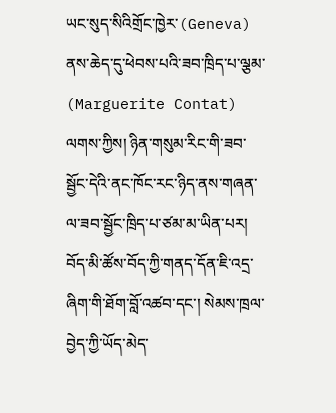ཡང་སུད་སིའིགྲོང་ཁྱེར་(Geneva) ནས་ཆེད་དུ་ཕེབས་པའི་ཟབ་ཁྲིད་པ་ལྕམ་ (Marguerite Contat) ལགས་ཀྱིས། ཉིན་གསུམ་རིང་གི་ཟབ་སྦྱོང་དེའི་ནང་ཁོང་རང་ཉིད་ནས་གཞན་ལ་ཟབ་སྦྱོང་ཁྲིད་པ་ཙམ་མ་ཡིན་པར། བོད་མི་ཚོས་བོད་ཀྱི་གནད་དོན་ཇི་འདྲ་ཞིག་གི་ཐོག་བློ་འཚབ་དང་། སེམས་ཁྲལ་བྱེད་ཀྱི་ཡོད་མེད་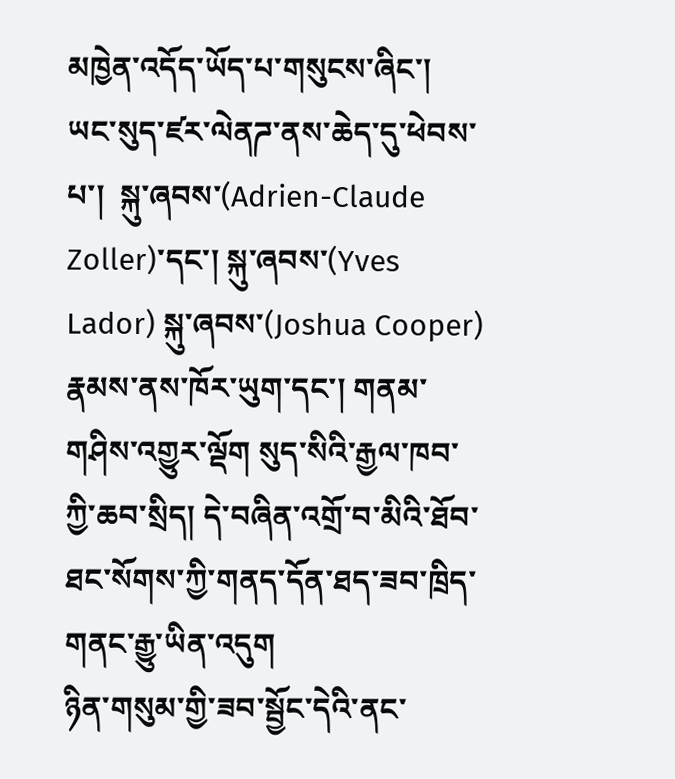མཁྱེན་འདོད་ཡོད་པ་གསུངས་ཞིང་།
ཡང་སུད་ཛར་ལེནཌ་ནས་ཆེད་དུ་ཕེབས་པ་།  སྐུ་ཞབས་(Adrien-Claude Zoller)་དང་། སྐུ་ཞབས་(Yves Lador) སྐུ་ཞབས་(Joshua Cooper) རྣམས་ནས་ཁོར་ཡུག་དང་། གནམ་གཤིས་འགྱུར་ལྡོག སུད་སིའི་རྒྱལ་ཁབ་ཀྱི་ཆབ་སྲིད། དེ་བཞིན་འགྲོ་བ་མིའི་ཐོབ་ཐང་སོགས་ཀྱི་གནད་དོན་ཐད་ཟབ་ཁྲིད་གནང་རྒྱུ་ཡིན་འདུག
ཉིན་གསུམ་གྱི་ཟབ་སྦྱོང་དེའི་ནང་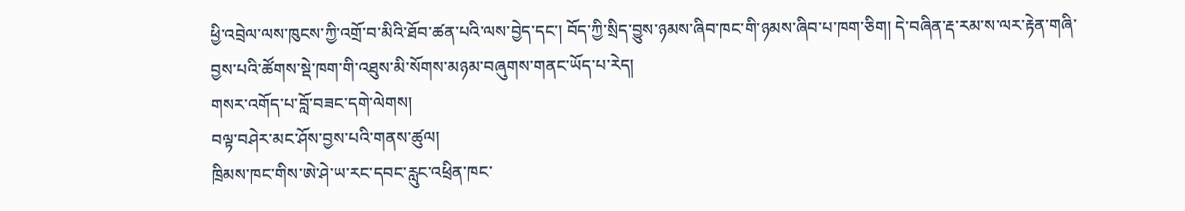ཕྱི་འབྲེལ་ལས་ཁུངས་ཀྱི་འགྲོ་བ་མིའི་ཐོབ་ཚན་པའི་ལས་བྱེད་དང་། བོད་ཀྱི་སྲིད་བྱུས་ཉམས་ཞིབ་ཁང་གི་ཉམས་ཞིབ་པ་ཁག་ཅིག། དེ་བཞིན་རྡ་རམ་ས་ལར་རྟེན་གཞི་བྱས་པའི་ཚོགས་སྡེ་ཁག་གི་འཐུས་མི་སོགས་མཉམ་བཞུགས་གནང་ཡོད་པ་རེད།
གསར་འགོད་པ་བློ་བཟང་དགེ་ལེགས།
བལྟ་བཤེར་མང་ཤོས་བྱས་པའི་གནས་ཚུལ།
ཁྲིམས་ཁང་གིས་ཨེ་ཤེ་ཡ་རང་དབང་རླུང་འཕྲིན་ཁང་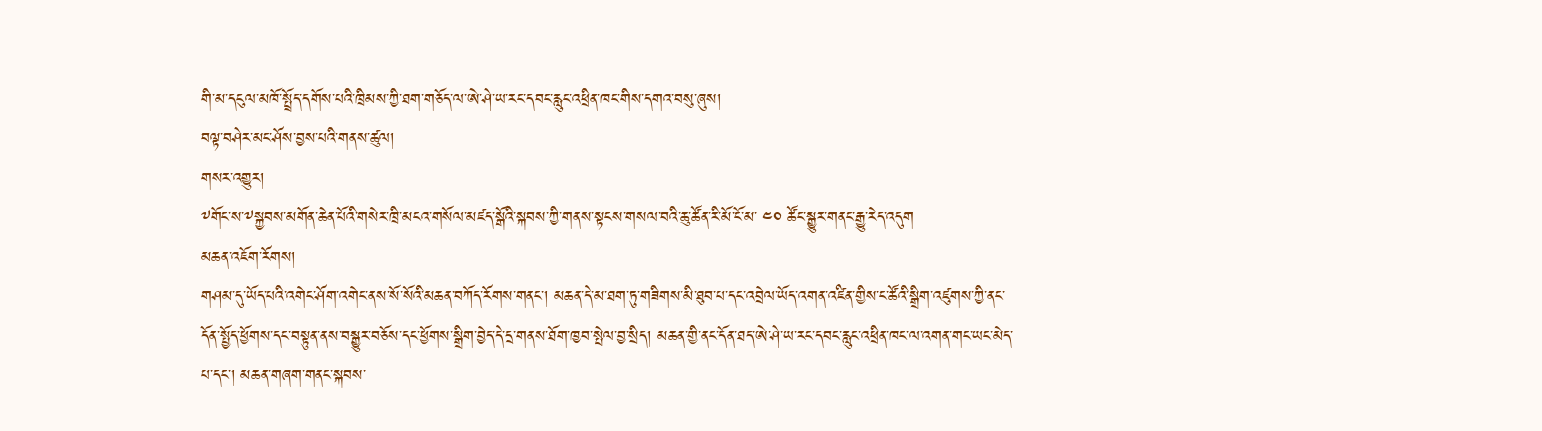གི་མ་དངུལ་མཁོ་སྤྲོད་དགོས་པའི་ཁྲིམས་ཀྱི་ཐག་གཅོད་ལ་ཨེ་ཤེ་ཡ་རང་དབང་རླུང་འཕྲིན་ཁང་གིས་དགའ་བསུ་ཞུས།
བལྟ་བཤེར་མང་ཤོས་བྱས་པའི་གནས་ཚུལ།
གསར་འགྱུར།
༸གོང་ས་༸སྐྱབས་མགོན་ཆེན་པོའི་གསེར་ཁྲི་མངའ་གསོལ་མཛད་སྒོའི་སྐབས་ཀྱི་གནས་སྟངས་གསལ་བའི་ཆུ་ཚོན་རི་མོ་ངོ་མ་ ༤༠ ཚོང་སྒྱུར་གནང་རྒྱུ་རེད་འདུག
མཆན་འཇོག་རོགས།
གཤམ་དུ་ཡོད་པའི་འགེང་ཤོག་འགེང་ནས་སོ་སོའི་མཆན་བཀོད་རོགས་གནང་། མཆན་དེ་མ་ཐག་ཏུ་གཟིགས་མི་ཐུབ་པ་དང་འབྲེལ་ཡོད་འགན་འཛིན་གྱིས་ང་ཚོའི་སྒྲིག་འཛུགས་ཀྱི་ནང་དོན་སྤྱོད་ཕྱོགས་དང་བསྟུན་ནས་བསྒྱུར་བཅོས་དང་ཕྱོགས་སྒྲིག་བྱེད་དེ་དྲ་གནས་ཐོག་ཁྱབ་སྤེལ་བྱ་སྲིད། མཆན་གྱི་ནང་དོན་ཐད་ཨེ་ཤེ་ཡ་རང་དབང་རླུང་འཕྲིན་ཁང་ལ་འགན་གང་ཡང་མེད་པ་དང་། མཆན་གཞག་གནང་སྐབས་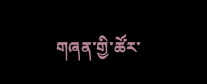གཞན་གྱི་ཚོར་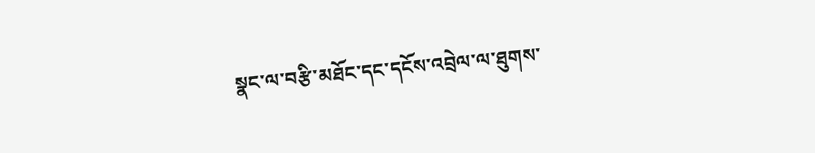སྣང་ལ་བརྩི་མཐོང་དང་དངོས་འབྲེལ་ལ་ཐུགས་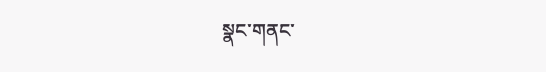སྣང་གནང་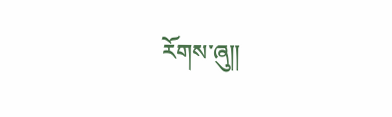རོགས་ཞུ༎